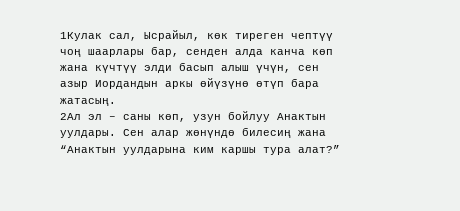1Кулак сал, Ысрайыл, көк тиреген чептүү чоң шаарлары бар, сенден алда канча көп жана күчтүү элди басып алыш үчүн, сен азыр Иордандын аркы өйүзүнө өтүп бара жатасың.
2Ал эл – саны көп, узун бойлуу Анактын уулдары. Сен алар жөнүндө билесиң жана “Анактын уулдарына ким каршы тура алат?”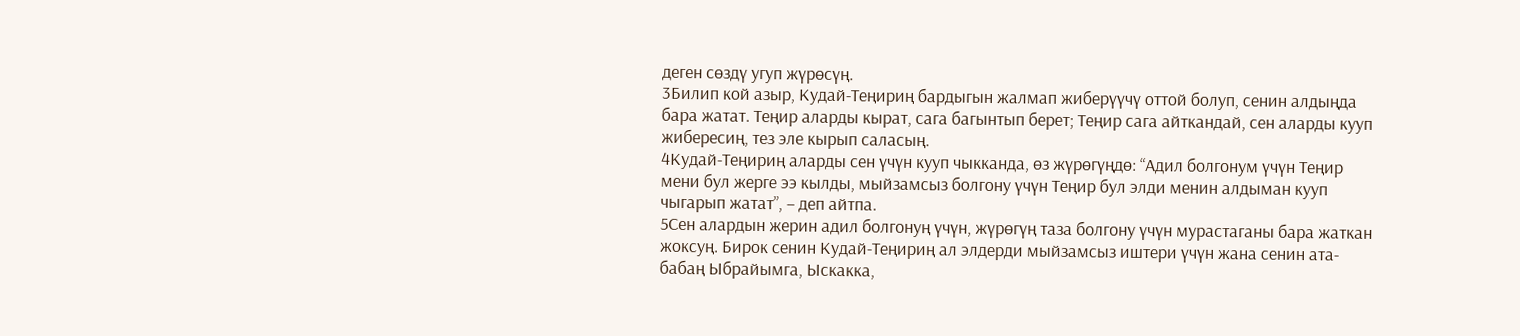деген сөздү угуп жүрөсүң.
3Билип кой азыр, Кудай-Теңириң бардыгын жалмап жиберүүчү оттой болуп, сенин алдыңда бара жатат. Теңир аларды кырат, сага багынтып берет; Теңир сага айткандай, сен аларды кууп жибересиң, тез эле кырып саласың.
4Кудай-Теңириң аларды сен үчүн кууп чыкканда, өз жүрөгүңдө: “Адил болгонум үчүн Теңир мени бул жерге ээ кылды, мыйзамсыз болгону үчүн Теңир бул элди менин алдыман кууп чыгарып жатат”, – деп айтпа.
5Сен алардын жерин адил болгонуң үчүн, жүрөгүң таза болгону үчүн мурастаганы бара жаткан жоксуң. Бирок сенин Кудай-Теңириң ал элдерди мыйзамсыз иштери үчүн жана сенин ата-бабаң Ыбрайымга, Ыскакка,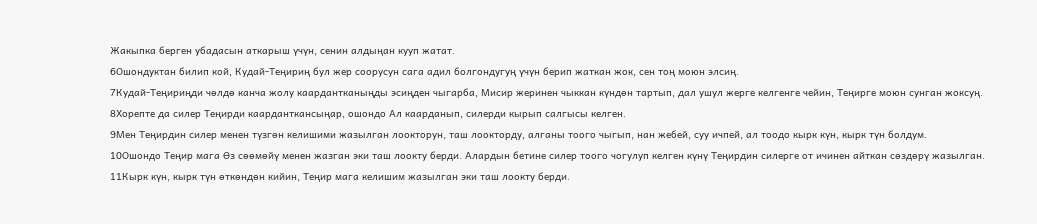Жакыпка берген убадасын аткарыш үчүн, сенин алдыңан кууп жатат.
6Ошондуктан билип кой, Кудай-Теңириң бул жер соорусун сага адил болгондугуң үчүн берип жаткан жок, сен тоң моюн элсиң.
7Кудай-Теңириңди чөлдө канча жолу каардантканыңды эсиңден чыгарба, Мисир жеринен чыккан күндөн тартып, дал ушул жерге келгенге чейин, Теңирге моюн сунган жоксуң.
8Хорепте да силер Теңирди каарданткансыңар, ошондо Ал каарданып, силерди кырып салгысы келген.
9Мен Теңирдин силер менен түзгөн келишими жазылган лоокторун, таш лоокторду, алганы тоого чыгып, нан жебей, суу ичпей, ал тоодо кырк күн, кырк түн болдум.
10Ошондо Теңир мага Өз сөөмөйү менен жазган эки таш лоокту берди. Алардын бетине силер тоого чогулуп келген күнү Теңирдин силерге от ичинен айткан сөздөрү жазылган.
11Кырк күн, кырк түн өткөндөн кийин, Теңир мага келишим жазылган эки таш лоокту берди.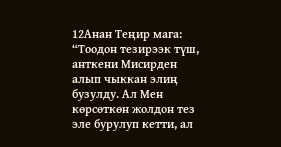12Анан Теңир мага: “Тоодон тезирээк түш, анткени Мисирден алып чыккан элиң бузулду. Ал Мен көрсөткөн жолдон тез эле бурулуп кетти, ал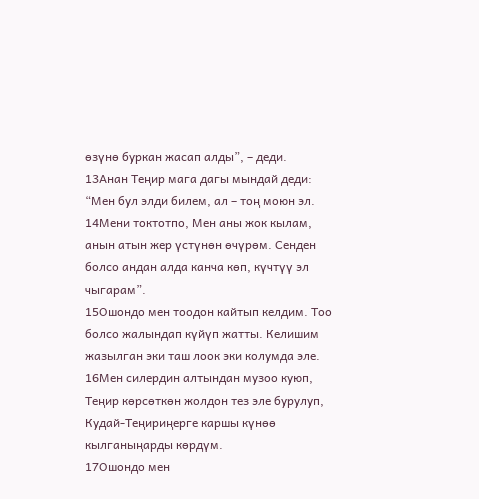өзүнө буркан жасап алды”, – деди.
13Анан Теңир мага дагы мындай деди: “Мен бул элди билем, ал – тоң моюн эл.
14Мени токтотпо, Мен аны жок кылам, анын атын жер үстүнөн өчүрөм. Сенден болсо андан алда канча көп, күчтүү эл чыгарам”.
15Ошондо мен тоодон кайтып келдим. Тоо болсо жалындап күйүп жатты. Келишим жазылган эки таш лоок эки колумда эле.
16Мен силердин алтындан музоо куюп, Теңир көрсөткөн жолдон тез эле бурулуп, Кудай-Теңириңерге каршы күнөө кылганыңарды көрдүм.
17Ошондо мен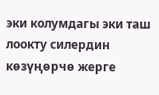эки колумдагы эки таш лоокту силердин көзүңөрчө жерге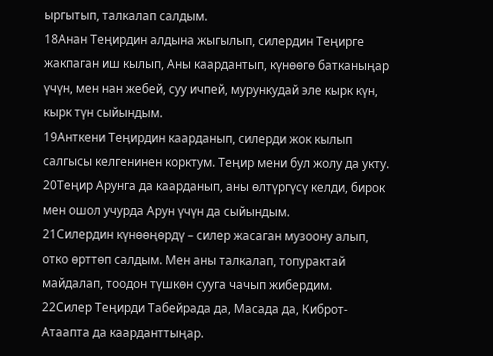ыргытып, талкалап салдым.
18Анан Теңирдин алдына жыгылып, силердин Теңирге жакпаган иш кылып, Аны каардантып, күнөөгө батканыңар үчүн, мен нан жебей, суу ичпей, мурункудай эле кырк күн, кырк түн сыйындым.
19Анткени Теңирдин каарданып, силерди жок кылып салгысы келгенинен корктум. Теңир мени бул жолу да укту.
20Теңир Арунга да каарданып, аны өлтүргүсү келди, бирок мен ошол учурда Арун үчүн да сыйындым.
21Силердин күнөөңөрдү – силер жасаган музоону алып, отко өрттөп салдым. Мен аны талкалап, топурактай майдалап, тоодон түшкөн сууга чачып жибердим.
22Силер Теңирди Табейрада да, Масада да, Киброт-Атаапта да каарданттыңар.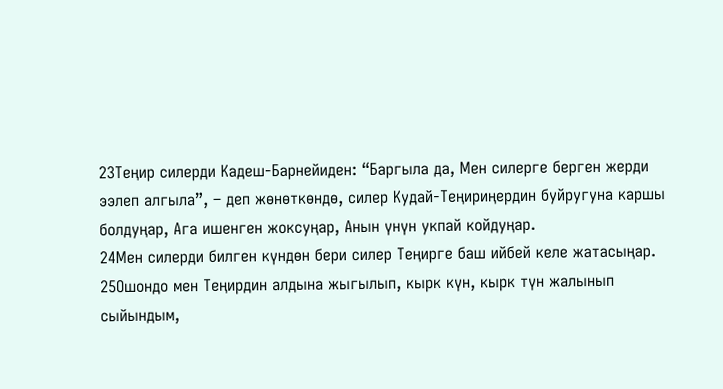23Теңир силерди Кадеш-Барнейиден: “Баргыла да, Мен силерге берген жерди ээлеп алгыла”, – деп жөнөткөндө, силер Кудай-Теңириңердин буйругуна каршы болдуңар, Ага ишенген жоксуңар, Анын үнүн укпай койдуңар.
24Мен силерди билген күндөн бери силер Теңирге баш ийбей келе жатасыңар.
25Ошондо мен Теңирдин алдына жыгылып, кырк күн, кырк түн жалынып сыйындым,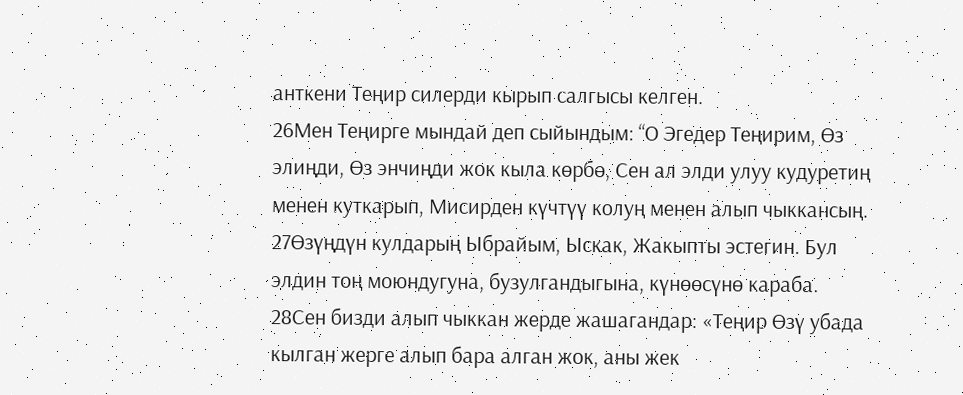анткени Теңир силерди кырып салгысы келген.
26Мен Теңирге мындай деп сыйындым: “О Эгедер Теңирим, Өз элиңди, Өз энчиңди жок кыла көрбө, Сен ал элди улуу кудуретиң менен куткарып, Мисирден күчтүү колуң менен алып чыккансың.
27Өзүңдүн кулдарың Ыбрайым, Ыскак, Жакыпты эстегин. Бул элдин тоң моюндугуна, бузулгандыгына, күнөөсүнө караба.
28Сен бизди алып чыккан жерде жашагандар: «Теңир Өзү убада кылган жерге алып бара алган жок, аны жек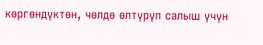көргөндүктөн, чөлдө өлтүрүп салыш үчүн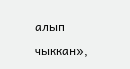алып чыккан»,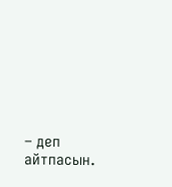– деп айтпасын.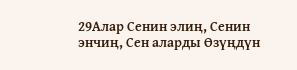29Алар Сенин элиң, Сенин энчиң, Сен аларды Өзүңдүн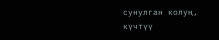сунулган колуң, күчтүү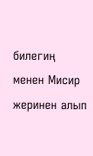билегиң менен Мисир жеринен алып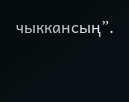чыккансың”.